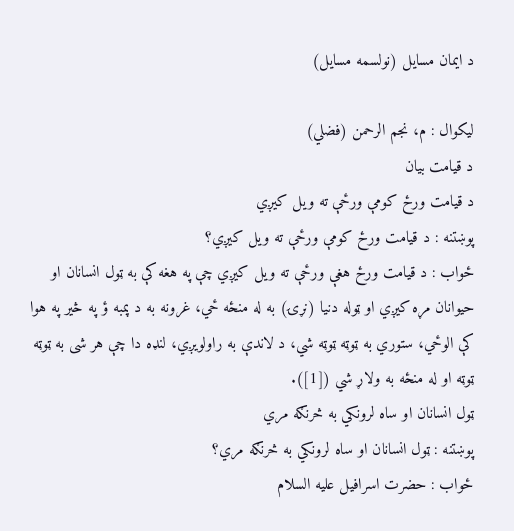د ایمان مسایل (نولسمه مسایل)

لیکوال : م، نجم الرحمن (فضلي)
د قيامت بيان
د قيامت ورځ کومې ورځې ته ويل کيږي
پوښتنه : د قيامت ورځ کومې ورځې ته ويل کيږي؟
ځواب : د قيامت ورځ هغې ورځې ته ويل کيږي چې په هغه کې به ټول انسانان او حيوانان مړه کيږي او ټوله دنيا (نړۍ) به له منځه ځي، غرونه به د پمبه ؤ په څير په هوا کې الوځي، ستوري به ټوټه ټوټه شي، د لاندې به راولويږي، لنډه دا چې هر شی به ټوټه ټوټه او له منځه به ولاړ شي ([1]).
ټول انسانان او ساه لرونکي به څرنګه مري
پوښتنه : ټول انسانان او ساه لرونکي به څرنګه مري؟
ځواب : حضرت اسرافيل علیه السلام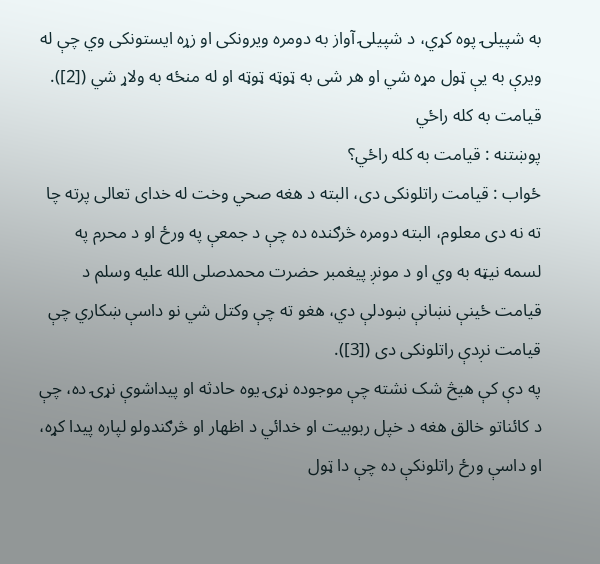به شپيلۍ پوه کړي، د شپيلۍ آواز به دومره ويرونکی او زړه ايستونکی وي چې له ويرې به يې ټول مړه شي او هر شی به ټوټه ټوټه او له منځه به ولاړ شي ([2]).
قيامت به کله راځي
پوښتنه : قيامت به کله راځي؟
ځواب : قيامت راتلونکی دی، البته د هغه صحي وخت له خدای تعالی پرته چا ته نه دی معلوم، البته دومره څرګنده ده چې د جمعې په ورځ او د محرم په لسمه نيټه به وي او د مونږ پيغمبر حضرت محمدصلی الله علیه وسلم د قيامت ځينې نښانې ښودلې دي، هغو ته چې وکتل شي نو داسې ښکاري چې قيامت نږدې راتلونکی دی ([3]).
په دې کې هيڅ شک نشته چې موجوده نړۍ يوه حادثه او پيداشوې نړۍ ده، چې د کائناتو خالق هغه د خپل ربوبيت او خدائي د اظهار او څرګندولو لپاره پيدا کړه، او داسې ورځ راتلونکې ده چې دا ټول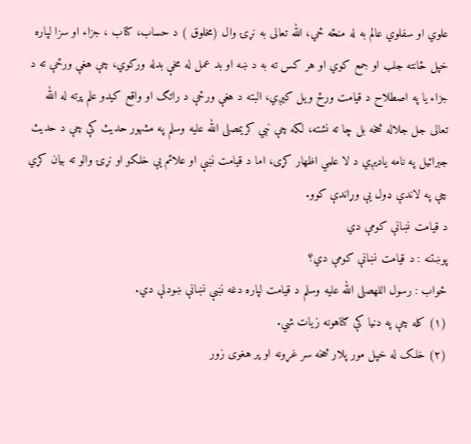علوي او سفلوي عالم به له منځه ځي، الله تعالى به نړۍ وال (مخلوق ) د حساب، کتاب ، جزاء او سزا لپاره خپل ځانته جلب او جمع کوي او هر کس ته به د ښه او بد عمل له مخې بدله ورکوي، چې هغې ورځې ته د جزاء يا په اصطلاح د قيامت ورځ ويل کيږي، البته د هغې ورځې د راتګ او واقع کيدو علم پرته له الله تعالى جل جلاله څخه بل چا ته نشته، لکه چې نبي کريمصلی الله علیه وسلم په مشهور حديث کې چې د حديث جبرائيل په نامه ياديږي د لا علمي اظهار کړى، اما د قيامت نښې او علائم يې خلکو او نړۍ والو ته بيان کړي چې په لاندې ډول يې وړاندې کوو.
د قيامت نښانې کومې دي
پوښتنه : د قيامت نښانې کومې دي؟
ځواب : رسول اللهصلی الله علیه وسلم د قيامت لپاره دغه نښې نښانې ښودلې دي.
(۱) کله چې په دنيا کې ګناهونه زيات شي.
(۲) خلک له خپل مور پلار څخه سر غړونه او پر هغوی زور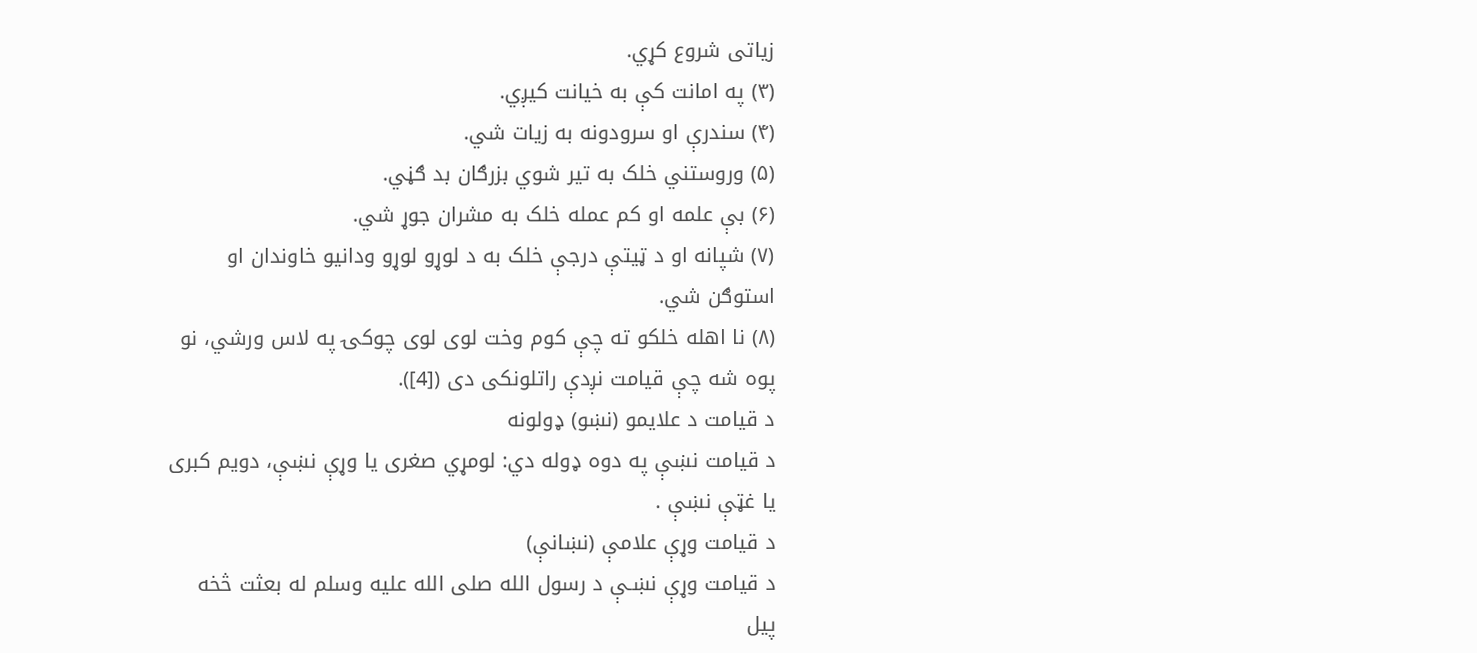زياتی شروع کړي.
(۳) په امانت کې به خيانت کيږي.
(۴) سندرې او سرودونه به زيات شي.
(۵) وروستني خلک به تير شوي بزرګان بد ګڼي.
(۶) بې علمه او کم عمله خلک به مشران جوړ شي.
(۷) شپانه او د ټيتې درجې خلک به د لوړو لوړو ودانيو خاوندان او استوګن شي.
(۸) نا اهله خلکو ته چې کوم وخت لوی لوی چوکۍ په لاس ورشي، نو پوه شه چې قيامت نږدې راتلونکی دی ([4]).
د قيامت د علايمو (نښو) ډولونه
د قيامت نښې په دوه ډوله دي: لومړي صغرى يا وړې نښې، دويم کبرى يا غټې نښې .
د قيامت وړې علامې (نښانې)
د قيامت وړې نښـې د رسول الله صلی الله علیه وسلم له بعثت څخه پيل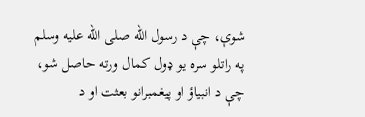شوې، چې د رسول الله صلی الله علیه وسلم په راتلو سره يو ډول کمال ورته حاصل شو، چې د انبياؤ او پيغمبرانو بعثت او د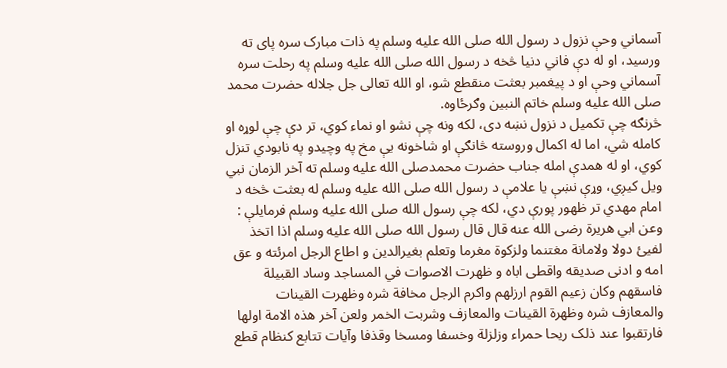آسماني وحې نزول د رسول الله صلی الله علیه وسلم په ذات مبارک سره پاى ته ورسيد، او له دې فاني دنيا څخه د رسول الله صلی الله علیه وسلم په رحلت سره آسماني وحې او د پيغمبر بعثت منقطع شو، او الله تعالى جل جلاله حضرت محمد صلی الله علیه وسلم خاتم النبين وګرځاوه.
څرنګه چې تکميل د نزول نښه دی، لکه ونه چې نشو او نماء کوي، تر دې چې لوړه او کامله شي، اما له اکمال وروسته څانګې او شاخونه يې مخ په وچيدو په نابودي تنزل کوي، او له همدې امله جناب حضرت محمدصلی الله علیه وسلم ته آخر الزمان نبي ويل کيږي، وړې نښې يا علامې د رسول الله صلی الله علیه وسلم له بعثت څخه د امام مهدي تر ظهور پورې دي، لکه چې رسول الله صلی الله علیه وسلم فرمايلې :
وعن ابي هريرة رضی الله عنه قال قال رسول الله صلى الله عليه وسلم اذا اتخذ لفيئ دولا ولامانة مغتنما ولزکوة مغرما وتعلم بغيرالدين و اطاع الرجل امرئته و عق امه و ادنى صديقه واقطى اباه و ظهرت الاصوات في المساجد وساد القبيلة فاسقهم وکان زعيم القوم ارزلهم واکرم الرجل مخافة شره وظهرت القينات والمعازف شره وظهرة القينات والمعازف وشربت الخمر ولعن آخر هذه الامة اولها فارتقبوا عند ذلک ريحا حمراء وزلزلة وخسفا ومسخا وقذفا وآيات تتابع کنظام قطع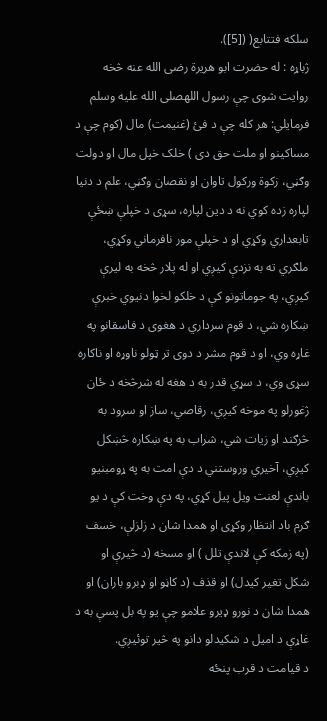سلکه فتتابع( ([5]).
ژباړه : له حضرت ابو هريرة رضی الله عنه څخه روايت شوى چې رسول اللهصلی الله علیه وسلم فرمايلي: هر کله چې د فئ (غنيمت) مال (کوم چې د مساکينو او ملت حق دى ) خلک خپل مال او دولت وګڼي، زکوة ورکول تاوان او نقصان وګڼي، علم د دنيا لپاره زده کوي نه د دين لپاره، سړى د خپلې ښځې تابعداري وکړي او د خپلې مور نافرماني وکړي، ملګري ته به نزدې کيږي او له پلار څخه به ليرې کيږي، په جوماتونو کې د خلکو لخوا دنيوي خبرې ښکاره شي، د قوم سرداري د هغوی د فاسقانو په غاړه وي، او د قوم مشر د دوی تر ټولو ناوړه او ناکاره سړی وي، د سړي قدر به د هغه له شرڅخه د ځان ژغورلو په موخه کيږي، رقاصي، ساز او سرود به څرګند او زيات شي، شراب به په ښکاره څښکل کيږي، آخيري وروستني د دې امت به په ړومبنيو باندې لعنت ويل پيل کړي، په دې وخت کې د يو ګرم باد انتظار وکړی او همدا شان د زلزلې، خسف (په زمکه کې لاندې تلل ) او مسخه (د څيرې او شکل تغير کيدل) او قذف (د کاڼو او ډبرو باران) او همدا شان د نورو ډيرو علامو چې يو په بل پسې به د غاړې د اميل د شکيدلو دانو په څير توئيږي.
د قيامت د قرب پنځه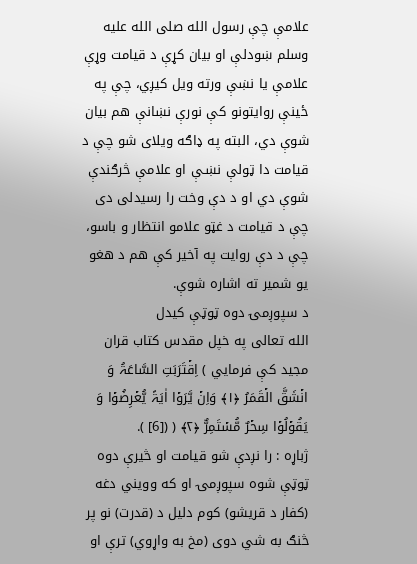علامې چې رسول الله صلی الله علیه وسلم ښودلې او بيان کړې د قيامت وړې علامې يا نښې ورته ويل کيږي، چې په ځينې روايتونو کې نورې نښانې هم بيان شوې دي، البته په ډاګه ويلای شو چې د قيامت دا ټولې نښـې او علامې څرګندې شوې دي او د دې وخت را رسيدلى دى چې د قيامت د غټو علامو انتظار و باسو، چې د دې روايت په آخير کې هم د هغو يو شمير ته اشاره شوې.
د سپوږمۍ دوه ټوټې کيدل
الله تعالی په خپل مقدس کتاب قران مجيد کې فرمايي ) اِقۡتَرَبَتِ السَّاعَۃُ وَ انۡشَقَّ الۡقَمَرُ ﴿۱﴾ وَاِنۡ یَّرَوۡا اٰیَۃً یُّعۡرِضُوۡا وَ یَقُوۡلُوۡا سِحۡرٌ مُّسۡتَمِرٌّ ﴿۲﴾ ( ([6] ).
ژباړه : را نږدې شو قيامت او څيرې دوه ټوټې شوه سپوږمۍ او که وويني دغه (کفار د قريشو) کوم دليل د (قدرت) نو پر څنګ به شي دوی (مخ به واړوي) ترې او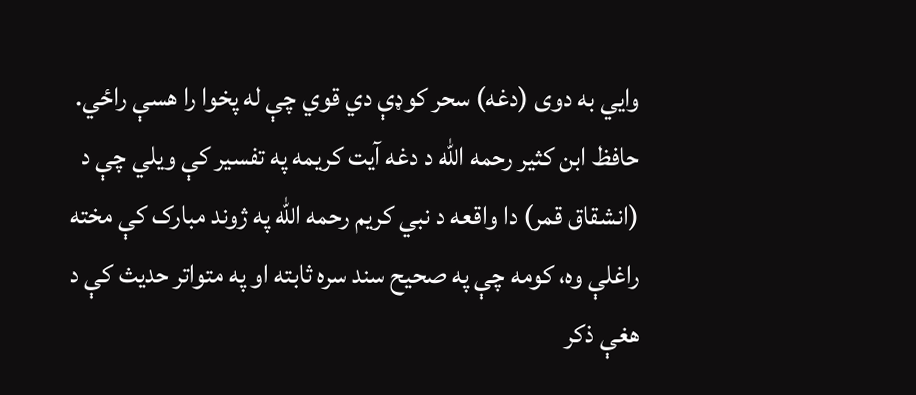وايي به دوی (دغه) سحر کوډې دي قوي چې له پخوا را هسې راځي.
حافظ ابن کثير رحمه الله د دغه آيت کريمه په تفسير کې ويلي چې د (انشقاق قمر) دا واقعه د نبي کريم رحمه الله په ژوند مبارک کې مخته راغلې وه، کومه چې په صحيح سند سره ثابته او په متواتر حديث کې د هغې ذکر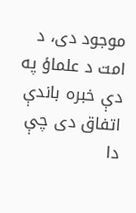موجود دی، د امت د علماؤ په دې خبره باندې اتفاق دی چې دا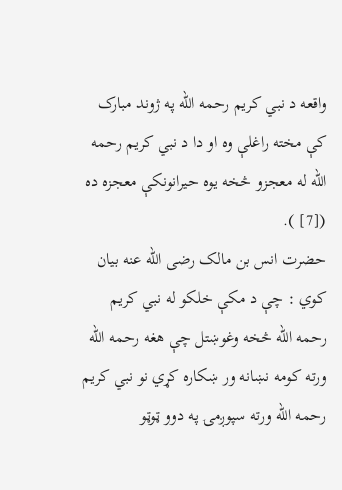واقعه د نبي کريم رحمه الله په ژوند مبارک کې مخته راغلې وه او دا د نبي کريم رحمه الله له معجزو څخه يوه حيرانونکې معجزه ده ([7] ).
حضرت انس بن مالک رضی الله عنه بيان کوي : چې د مکې خلکو له نبي کريم رحمه الله څخه وغوښتل چې هغه رحمه الله ورته کومه نښانه ور ښکاره کړي نو نبي کريم رحمه الله ورته سپوږمۍ په دوو ټوټو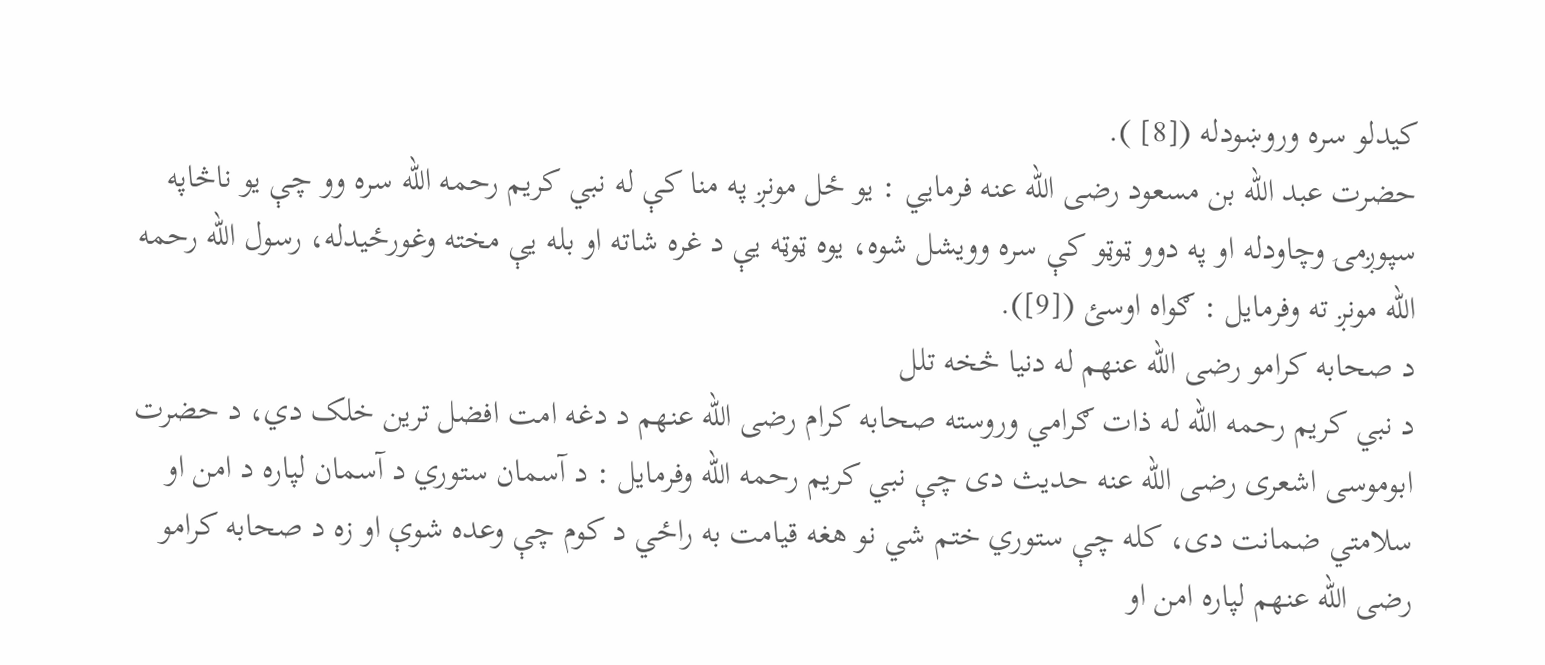کيدلو سره وروښودله ([8] ).
حضرت عبد الله بن مسعود رضی الله عنه فرمايي : يو ځل مونږ په منا کې له نبي کريم رحمه الله سره وو چې يو ناڅاپه سپوږمۍ وچاودله او په دوو ټوټو کې سره وويشل شوه، يوه ټوټه يې د غره شاته او بله يې مخته وغورځيدله، رسول الله رحمه الله مونږ ته وفرمايل : ګواه اوسئ ([9]).
د صحابه کرامو رضی الله عنهم له دنيا څخه تلل
د نبي کريم رحمه الله له ذات ګرامي وروسته صحابه کرام رضی الله عنهم د دغه امت افضل ترين خلک دي، د حضرت ابوموسی اشعری رضی الله عنه حديث دی چې نبي کريم رحمه الله وفرمايل : د آسمان ستوري د آسمان لپاره د امن او سلامتي ضمانت دی، کله چې ستوري ختم شي نو هغه قيامت به راځي د کوم چې وعده شوې او زه د صحابه کرامو رضی الله عنهم لپاره امن او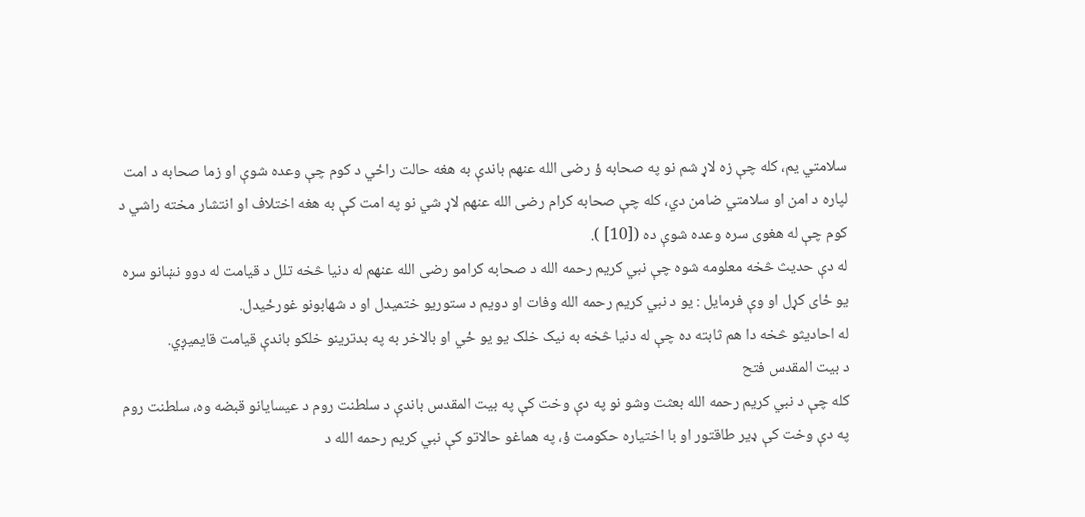سلامتي يم، کله چې زه لاړ شم نو په صحابه ؤ رضی الله عنهم باندې به هغه حالت راځي د کوم چې وعده شوې او زما صحابه د امت لپاره د امن او سلامتي ضامن دي، کله چې صحابه کرام رضی الله عنهم لاړ شي نو په امت کې به هغه اختلاف او انتشار مخته راشي د کوم چې له هغوی سره وعده شوې ده ([10] ).
له دې حديث څخه معلومه شوه چې نبي کريم رحمه الله د صحابه کرامو رضی الله عنهم له دنيا څخه تلل د قيامت له دوو نښانو سره يو ځای کړل او وې فرمايل : يو د نبي کريم رحمه الله وفات او دويم د ستوريو ختميدل او د شهابونو غورځيدل.
له احاديثو څخه دا هم ثابته ده چې له دنيا څخه به نيک خلک يو يو ځي او بالاخر به په بدترينو خلکو باندې قيامت قايميږي.
د بيت المقدس فتح
کله چې د نبي کريم رحمه الله بعثت وشو نو په دې وخت کې په بيت المقدس باندې د سلطنت روم د عيسايانو قبضه وه، سلطنت روم په دې وخت کې ډير طاقتور او با اختياره حکومت ؤ، په هماغو حالاتو کې نبي کريم رحمه الله د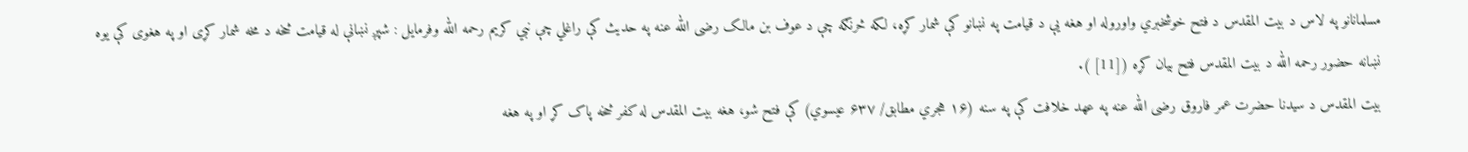مسلمانانو په لاس د بيت المقدس د فتح خوشخبري واوروله او هغه يې د قيامت په نښانو کې شمار کړه، لکه څرنګه چې د عوف بن مالک رضی الله عنه په حديث کې راغلي چې نبي کريم رحمه الله وفرمايل : شپږ نښانې له قيامت څخه د مخه شمار کړی او په هغوی کې يوه نښانه حضور رحمه الله د بيت المقدس فتح بيان کړه ([11] ).
بيت المقدس د سيدنا حضرت عمر فاروق رضی الله عنه په عهد خلافت کې په سنه (۱۶ هجري مطابق/ ۶۳۷ عيسوي) کې فتح شو، هغه بيت المقدس له کفر څخه پاک کړ او په هغه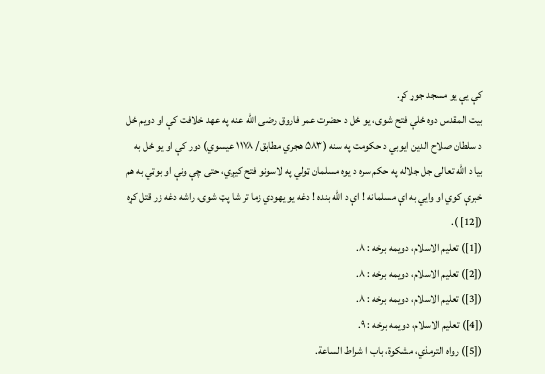کې يې يو مسجد جوړ کړ.
بيت المقدس دوه ځلې فتح شوی، يو ځل د حضرت عمر فاروق رضی الله عنه په عهد خلافت کې او دويم ځل د سلطان صلاح الدين ايوبي د حکومت په سنه (۵۸۳ هجري مطابق/ ۱۱۷۸ عيسوي) دور کې او يو ځل به بيا د الله تعالی جل جلاله په حکم سره د يوه مسلمان ټولي په لاسونو فتح کيږي، حتی چې ونې او بوټي به هم خبرې کوي او وايي به اې مسلمانه ! اې د الله بنده ! دغه يو يهودي زما تر شا پټ شوی، راشه دغه زر قتل کړه ([12] ).
([1]) تعليم الاسلام، دويمه برخه : ٨.
([2]) تعليم الاسلام، دويمه برخه : ٨.
([3]) تعليم الاسلام، دويمه برخه : ٨.
([4]) تعليم الاسلام، دويمه برخه : ٩.
([5]) رواه الترمذي، مشکوة، باب ا شراط الساعة.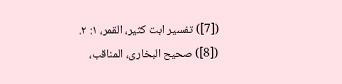([7]) تفسير ابت کثير، القمر، ۱: ۲.
([8]) صحيح البخاری، المناقب،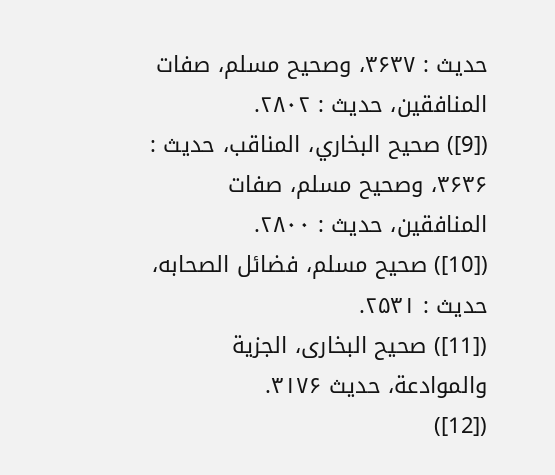حديث : ۳۶۳۷، وصحيح مسلم، صفات المنافقين، حديث : ۲۸۰۲.
([9]) صحيح البخاري، المناقب، حديث : ۳۶۳۶، وصحيح مسلم، صفات المنافقين، حديث : ۲۸۰۰.
([10]) صحيح مسلم، فضائل الصحابه، حديث : ۲۵۳۱.
([11]) صحيح البخاری، الجزية والموادعة، حديث ۳۱۷۶.
([12])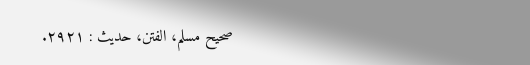صحيح مسلم، الفتن، حديث : ۲۹۲۱.